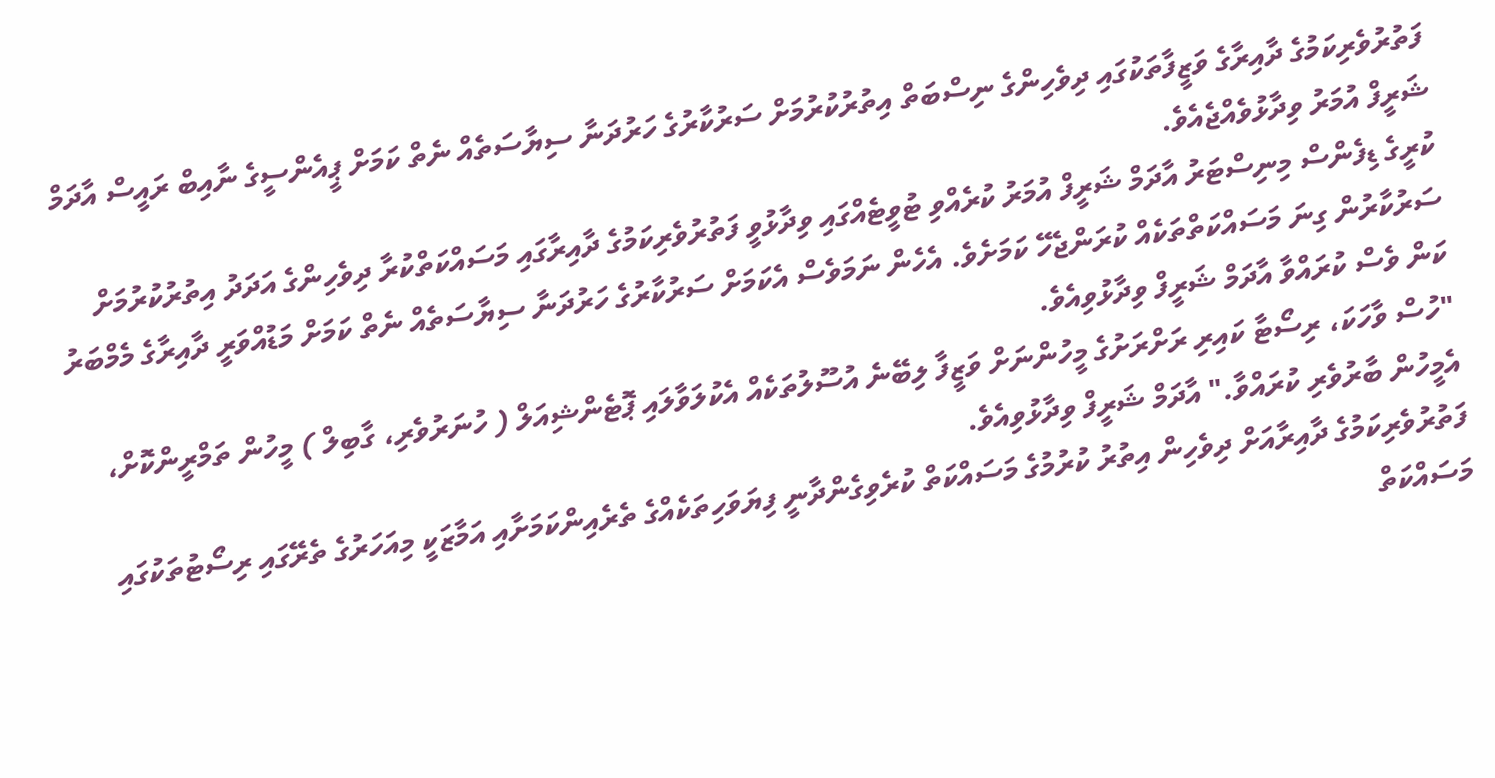ފަތުރުވެރިކަމުގެ ދާއިރާގެ ވަޒީފާތަކުގައި ދިވެހިންގެ ނިސްބަތް އިތުރުކުރުމަށް ސަރުކާރުގެ ހަރުދަނާ ސިޔާސަތެއް ނެތް ކަމަށް ޕީއެންސީގެ ނާއިބް ރައީސް އާދަމް ޝަރީފް އުމަރު ވިދާޅުވެއްޖެއެވެ.
ކުރީގެ ޑިފެންސް މިނިސްޓަރު އާދަމް ޝަރީފް އުމަރު ކުރެއްވި ޓުވީޓެއްގައި ވިދާޅުވީ ފަތުރުވެރިކަމުގެ ދާއިރާގައި މަސައްކަތްކުރާ ދިވެހިންގެ އަދަދު އިތުރުކުރުމަށް ސަރުކާރުން ގިނަ މަސައްކަތްތަކެއް ކުރަންޖެހޭ ކަމަށެވެ. އެހެން ނަމަވެސް އެކަމަށް ސަރުކާރުގެ ހަރުދަނާ ސިޔާސަތެއް ނެތް ކަމަށް މަޑުއްވަރީ ދާއިރާގެ މެމްބަރު ކަން ވެސް ކުރައްވާ އާދަމް ޝަރީފް ވިދާޅުވިއެވެ.
"ހުސް ވާހަކަ، ރިސޯޓާ ކައިރި ރަށްރަށުގެ މީހުންނަށް ވަޒީފާ ލިބޭނެ އުސޫލުތަކެއް އެކުލަވާލައި ޕޮޓެންޝިއަލް ( ހުނަރުވެރި، ގާބިލް ) މީހުން ތަމްރީންކޮށް، އެމީހުން ބާރުވެރި ކުރައްވާ." އާދަމް ޝަރީފް ވިދާޅުވިއެވެ.
ފަތުރުވެރިކަމުގެ ދާއިރާއަށް ދިވެހިން އިތުރު ކުރުމުގެ މަސައްކަތް ކުރެވިގެންދާނީ ފިޔަވަހިތަކެއްގެ ތެރެއިންކަމަށާއި އަމާޒަކީ މިއަހަރުގެ ތެރޭގައި ރިސޯޓުތަކުގައި މަސައްކަތް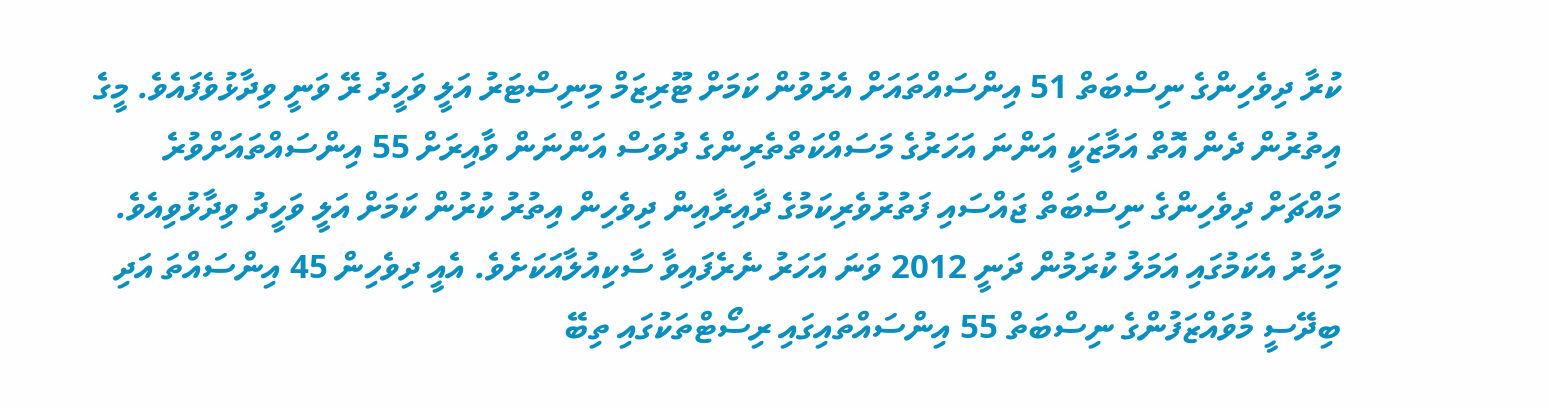ކުރާ ދިވެހިންގެ ނިސްބަތް 51 އިންސައްތައަށް އެރުވުން ކަމަށް ޓޫރިޒަމް މިނިސްޓަރު އަލީ ވަހީދު ރޭ ވަނީ ވިދާޅުވެފައެވެ. މީގެ އިތުރުން ދެން އޮތް އަމާޒަކީ އަންނަ އަހަރުގެ މަސައްކަތްތެރިންގެ ދުވަސް އަންނަން ވާއިރަށް 55 އިންސައްތައަށްވުރެ މައްޗަށް ދިވެހިންގެ ނިސްބަތް ޖައްސައި ފަތުރުވެރިކަމުގެ ދާއިރާއިން ދިވެހިން އިތުރު ކުރުން ކަމަށް އަލީ ވަހީދު ވިދާޅުވިއެވެ. މިހާރު އެކަމުގައި އަމަލު ކުރަމުން ދަނީ 2012 ވަނަ އަހަރު ނެރެފައިވާ ސާކިއުލާއަކަށެވެ. އެއީ ދިވެހިން 45 އިންސައްތަ އަދި ބިދޭސީ މުވައްޒަފުންގެ ނިސްބަތް 55 އިންސައްތައިގައި ރިސޯޓްތަކުގައި ތިބޭ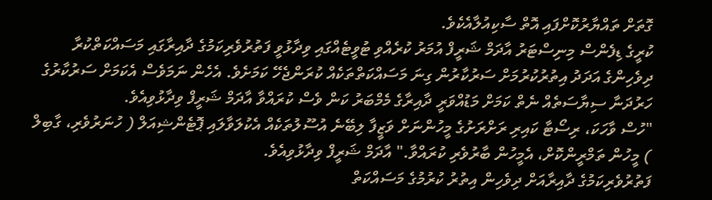ގޮތަށް ތައްޔާރުކޮށްފައި އޮތް ސާކިއުލާއެކެވެ.
ކުރީގެ ޑިފެންސް މިނިސްޓަރު އާދަމް ޝަރީފް އުމަރު ކުރެއްވި ޓުވީޓެއްގައި ވިދާޅުވީ ފަތުރުވެރިކަމުގެ ދާއިރާގައި މަސައްކަތްކުރާ ދިވެހިންގެ އަދަދު އިތުރުކުރުމަށް ސަރުކާރުން ގިނަ މަސައްކަތްތަކެއް ކުރަންޖެހޭ ކަމަށެވެ. އެހެން ނަމަވެސް އެކަމަށް ސަރުކާރުގެ ހަރުދަނާ ސިޔާސަތެއް ނެތް ކަމަށް މަޑުއްވަރީ ދާއިރާގެ މެމްބަރު ކަން ވެސް ކުރައްވާ އާދަމް ޝަރީފް ވިދާޅުވިއެވެ.
"ހުސް ވާހަކަ، ރިސޯޓާ ކައިރި ރަށްރަށުގެ މީހުންނަށް ވަޒީފާ ލިބޭނެ އުސޫލުތަކެއް އެކުލަވާލައި ޕޮޓެންޝިއަލް ( ހުނަރުވެރި، ގާބިލް ) މީހުން ތަމްރީންކޮށް، އެމީހުން ބާރުވެރި ކުރައްވާ." އާދަމް ޝަރީފް ވިދާޅުވިއެވެ.
ފަތުރުވެރިކަމުގެ ދާއިރާއަށް ދިވެހިން އިތުރު ކުރުމުގެ މަސައްކަތް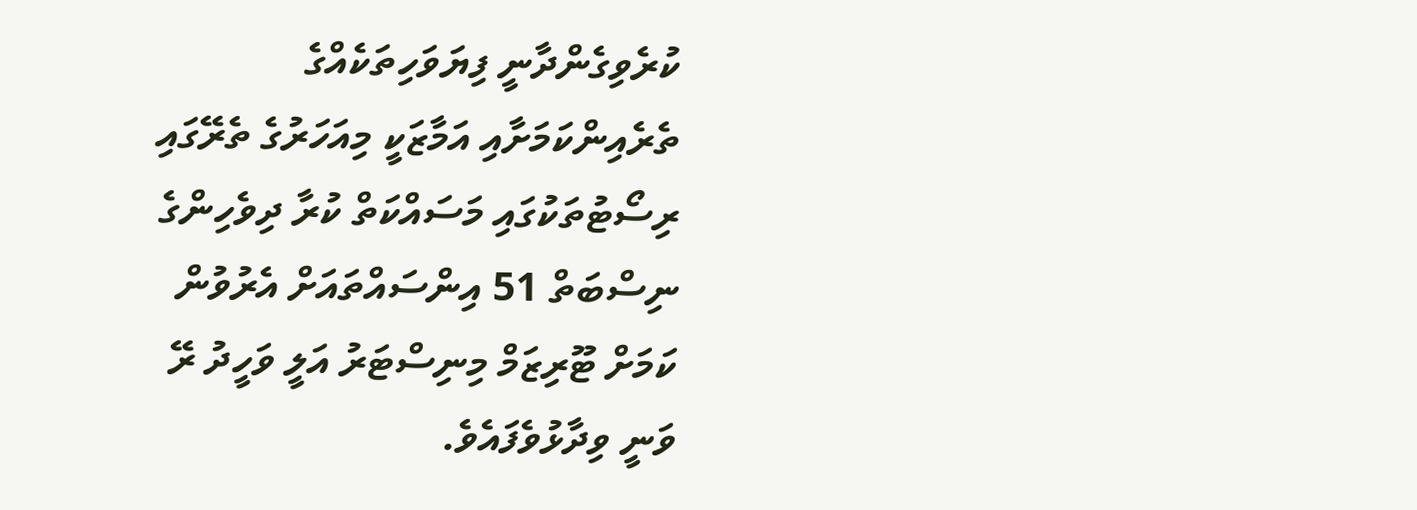ކުރެވިގެންދާނީ ފިޔަވަހިތަކެއްގެ ތެރެއިންކަމަށާއި އަމާޒަކީ މިއަހަރުގެ ތެރޭގައި ރިސޯޓުތަކުގައި މަސައްކަތް ކުރާ ދިވެހިންގެ ނިސްބަތް 51 އިންސައްތައަށް އެރުވުން ކަމަށް ޓޫރިޒަމް މިނިސްޓަރު އަލީ ވަހީދު ރޭ ވަނީ ވިދާޅުވެފައެވެ.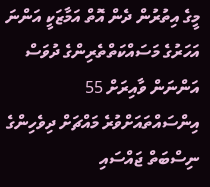މީގެ އިތުރުން ދެން އޮތް އަމާޒަކީ އަންނަ އަހަރުގެ މަސައްކަތްތެރިންގެ ދުވަސް އަންނަން ވާއިރަށް 55 އިންސައްތައަށްވުރެ މައްޗަށް ދިވެހިންގެ ނިސްބަތް ޖައްސައި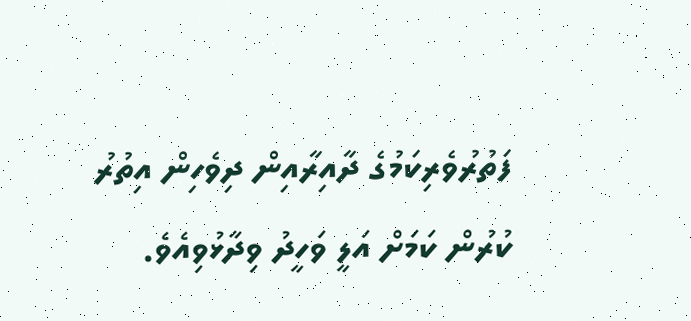ފަތުރުވެރިކަމުގެ ދާއިރާއިން ދިވެހިން އިތުރު ކުރުން ކަމަށް އަލީ ވަހީދު ވިދާޅުވިއެވެ.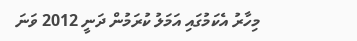މިހާރު އެކަމުގައި އަމަލު ކުރަމުން ދަނީ 2012 ވަނަ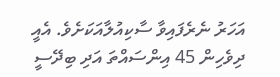އަހަރު ނެރެފައިވާ ސާކިއުލާއަކަށެވެ. އެއީ ދިވެހިން 45 އިންސައްތަ އަދި ބިދޭސީ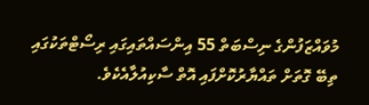މުވައްޒަފުންގެ ނިސްބަތް 55 އިންސައްތައިގައި ރިސޯޓްތަކުގައި ތިބޭ ގޮތަށް ތައްޔާރުކޮށްފައި އޮތް ސާކިއުލާއެކެވެ.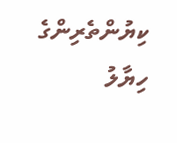ކިޔުންތެރިންގެ ހިޔާލު